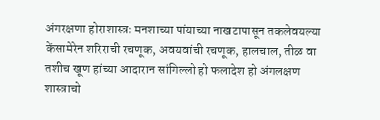अंगरक्षणा होराशास्त्रः मनशाच्या पांयाच्या नाखटापासून तकलेवयल्या केंसामेरेन शरिराची रचणूक, अवयवांची रचणूक, हालचाल, तीळ वा तशीच खूण हांच्या आदारान सांगिल्लो हो फलादेश हो अंगलक्षण शास्त्राचो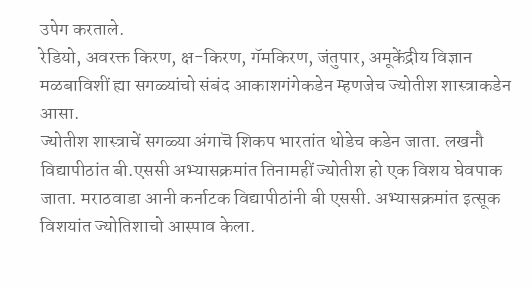उपेग करताले.
रेडियो, अवरक्त किरण, क्ष-किरण, गॅमकिरण, जंतुपार, अमूकेंद्रीय विज्ञान मळबाविशीं ह्या सगळ्यांचो संबंद आकाशगंगेकडेन म्हणजेच ज्योतीश शास्त्राकडेन आसा.
ज्योतीश शास्त्राचें सगळ्या अंगाचॆ शिकप भारतांत थोडेच कडेन जाता. लखनौ विद्यापीठांत बी.एससी अभ्यासक्रमांत तिनामहीं ज्योतीश हो एक विशय घेवपाक जाता. मराठवाडा आनी कर्नाटक विद्यापीठांनी बी एससी. अभ्यासक्रमांत इत्सूक विशयांत ज्योतिशाचो आस्पाव केला.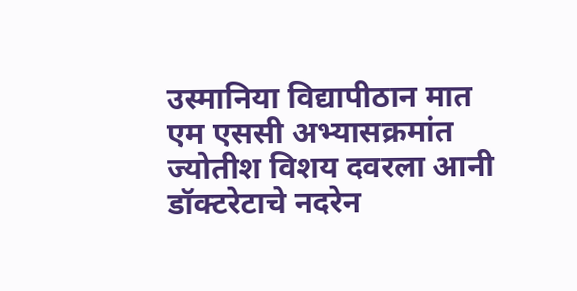उस्मानिया विद्यापीठान मात एम एससी अभ्यासक्रमांत ज्योतीश विशय दवरला आनी डॉक्टरेटाचे नदरेन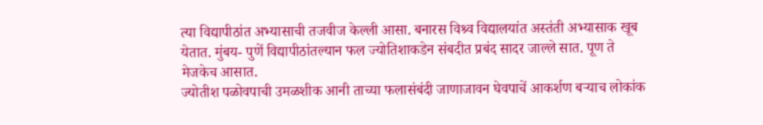त्या विद्यापीठांत अभ्यासाची तजवीज केल्ली आसा. बनारस विश्र्व विद्यालयांत अस्तंती अभ्यासाक खूब येतात. मुंबय- पुणें विद्यापीठांतल्यान फल ज्योतिशाकडेन संबदीत प्रबंद सादर जाल्ले सात. पूण ते मेजकेच आसात.
ज्योतीश पळोवपाची उमळशीक आनी ताच्या फलासंबंदी जाणाजावन घेवपाचें आकर्शण बऱ्याच लोकांक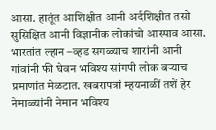आसा. हातूंत आशिक्षीत आनी अर्दशिक्षीत तसो सुसिक्षित आनी विज्ञानीक लोकांचो आस्पाव आसा. भारतांत ल्हान –व्हड सगळ्याच शारांनी आनी गांवांनी फी घेवन भविश्य सांगपी लोक बऱ्याच प्रमाणांत मेळटात. खबरापत्रां म्हयनाळीं तशें हेर नेमाळ्यांनी नेमान भविश्य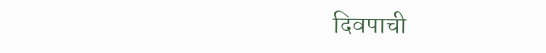दिवपाची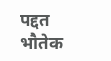पद्दत भौतेक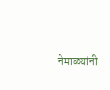नेमाळ्यांनी